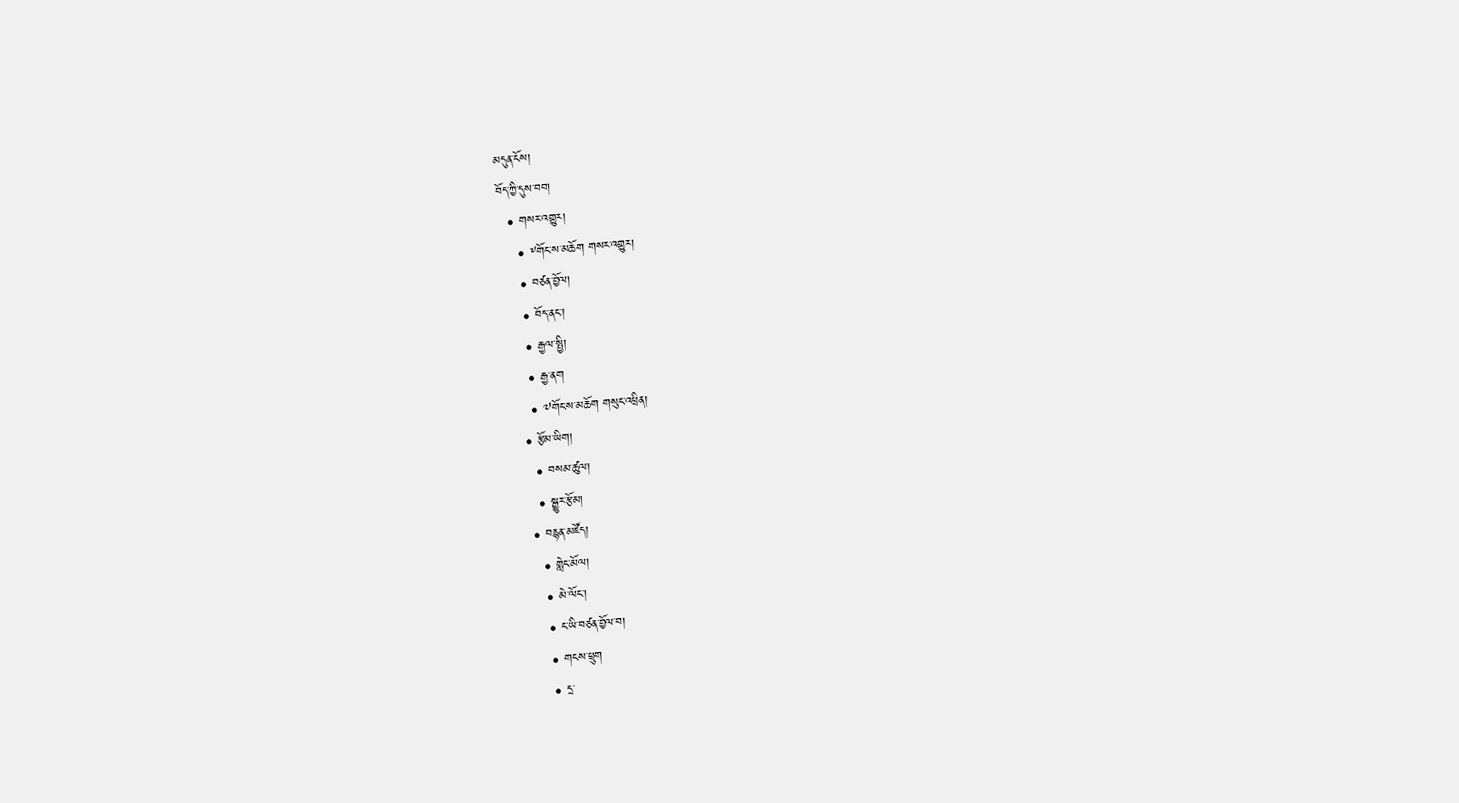མདུན་ངོས།
བོད་ཀྱི་དུས་བབ།
  • གསར་འགྱུར།
    • ༸གོང་ས་མཆོག གསར་འགྱུར།
    • བཙན་བྱོལ།
    • བོད་ནང་།
    • རྒྱལ་སྤྱི།
    • རྒྱ་ནག
    • ༧གོང་ས་མཆོག གསུང་འཕྲིན།
  • རྩོམ་ཡིག།
    • བསམ་ཚུལ།
    • སྒྱུར་རྩོམ།
  • བརྙན་མཛོད།
    • གླེང་མོལ།
    • མེ་ལོང་།
    • ང་ཡི་བཙན་བྱོལ་བ།
    • གངས་ཕྲུག
    • དྲ་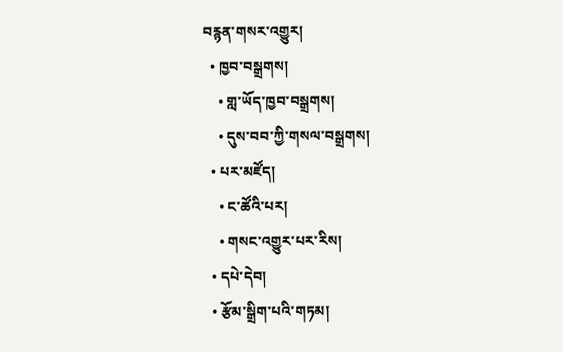བརྙན་གསར་འགྱུར།
  • ཁྱབ་བསྒྲགས།
    • གླ་ཡོད་ཁྱབ་བསྒྲགས།
    • དུས་བབ་ཀྱི་གསལ་བསྒྲགས།
  • པར་མཛོད།
    • ང་ཚོའི་པར།
    • གསང་འགྱུར་པར་རིས།
  • དཔེ་དེབ།
  • རྩོམ་སྒྲིག་པའི་གཏམ།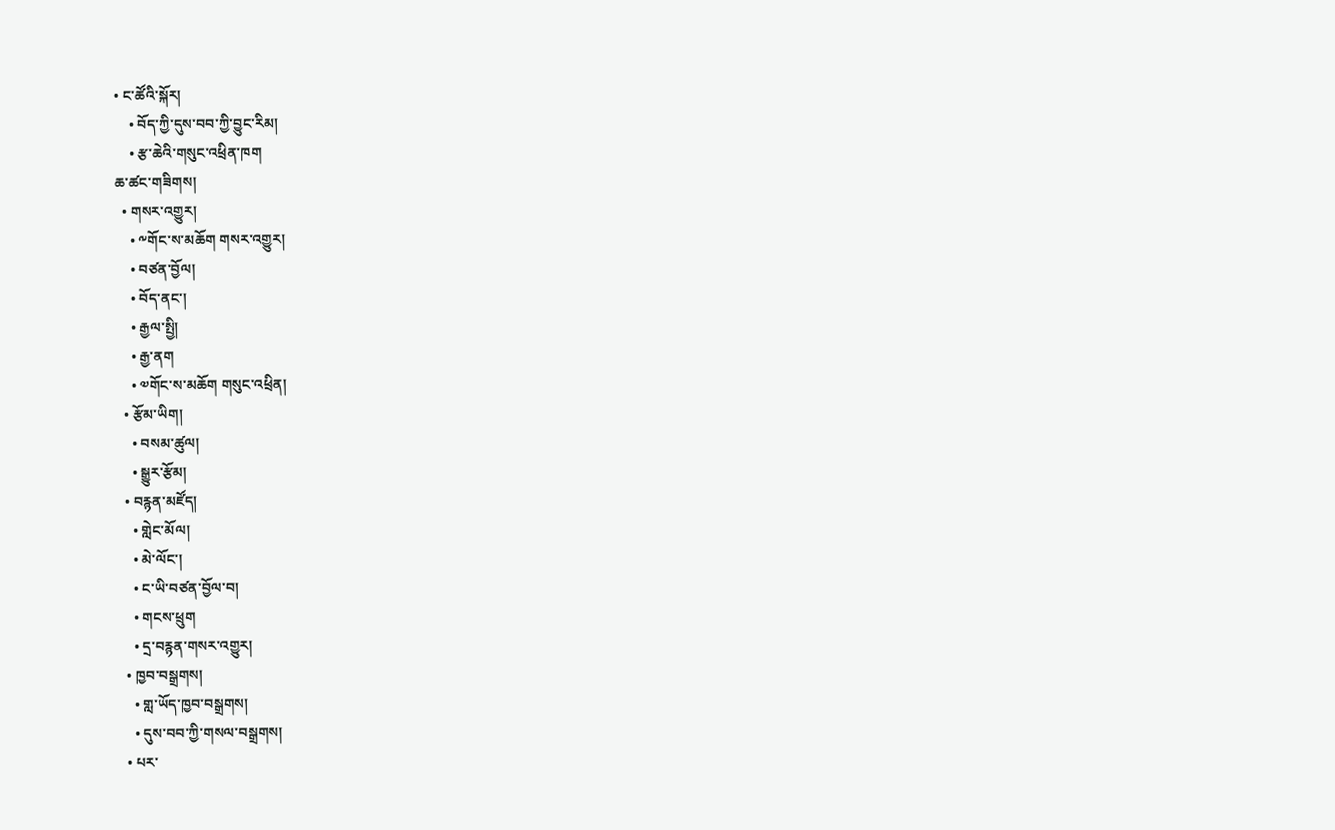• ང་ཚོའི་སྐོར།
    • བོད་ཀྱི་དུས་བབ་ཀྱི་བྱུང་རིམ།
    • རྩ་ཆེའི་གསུང་འཕྲིན་ཁག
ཆ་ཚང་གཟིགས།
  • གསར་འགྱུར།
    • ༸གོང་ས་མཆོག གསར་འགྱུར།
    • བཙན་བྱོལ།
    • བོད་ནང་།
    • རྒྱལ་སྤྱི།
    • རྒྱ་ནག
    • ༧གོང་ས་མཆོག གསུང་འཕྲིན།
  • རྩོམ་ཡིག།
    • བསམ་ཚུལ།
    • སྒྱུར་རྩོམ།
  • བརྙན་མཛོད།
    • གླེང་མོལ།
    • མེ་ལོང་།
    • ང་ཡི་བཙན་བྱོལ་བ།
    • གངས་ཕྲུག
    • དྲ་བརྙན་གསར་འགྱུར།
  • ཁྱབ་བསྒྲགས།
    • གླ་ཡོད་ཁྱབ་བསྒྲགས།
    • དུས་བབ་ཀྱི་གསལ་བསྒྲགས།
  • པར་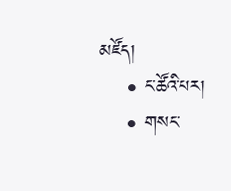མཛོད།
    • ང་ཚོའི་པར།
    • གསང་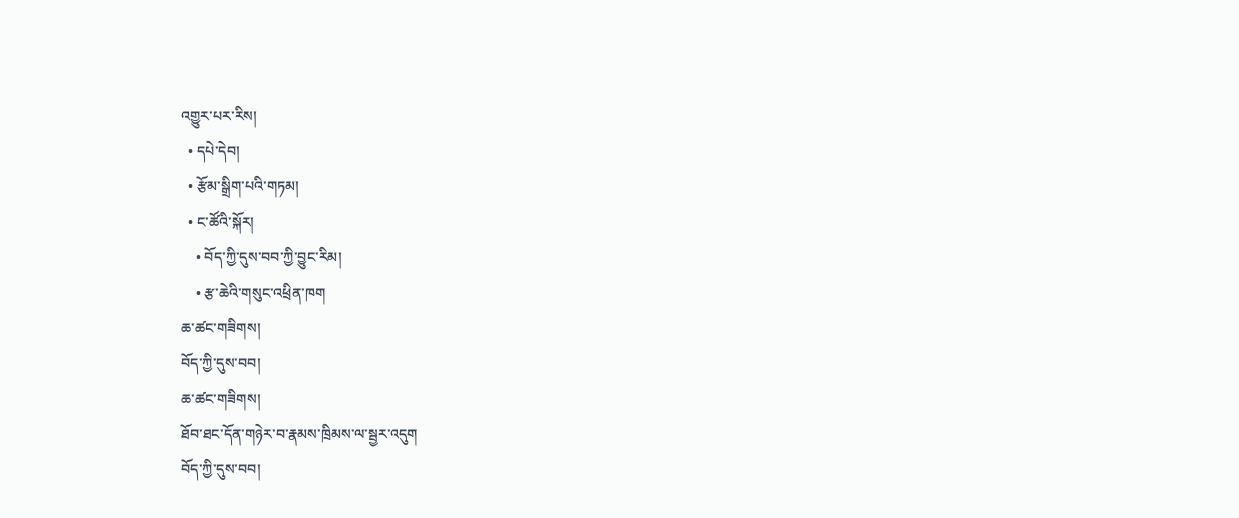འགྱུར་པར་རིས།
  • དཔེ་དེབ།
  • རྩོམ་སྒྲིག་པའི་གཏམ།
  • ང་ཚོའི་སྐོར།
    • བོད་ཀྱི་དུས་བབ་ཀྱི་བྱུང་རིམ།
    • རྩ་ཆེའི་གསུང་འཕྲིན་ཁག
ཆ་ཚང་གཟིགས།
བོད་ཀྱི་དུས་བབ།
ཆ་ཚང་གཟིགས།
ཐོབ་ཐང་དོན་གཉེར་བ་རྣམས་ཁྲིམས་ལ་སྦྱར་འདུག
བོད་ཀྱི་དུས་བབ།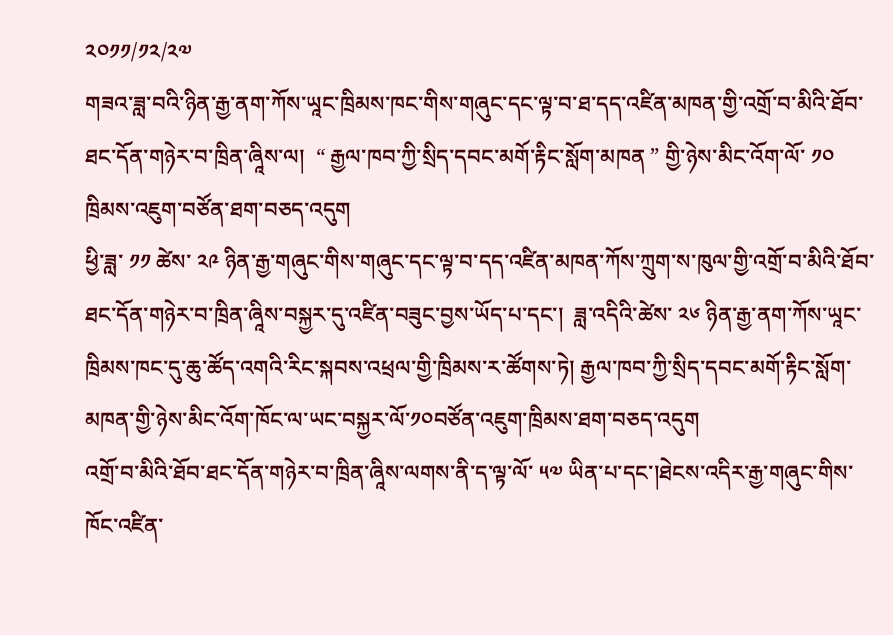༢༠༡༡/༡༢/༢༧
གཟའ་ཟླ་བའི་ཉིན་རྒྱ་ནག་ཀོས་ཡཱང་ཁྲིམས་ཁང་གིས་གཞུང་དང་ལྟ་བ་ཐ་དད་འཛིན་མཁན་གྱི་འགྲོ་བ་མིའི་ཐོབ་ཐང་དོན་གཉེར་བ་ཁྲིན་ཞཱིས་ལ།  “ རྒྱལ་ཁབ་ཀྱི་སྲིད་དབང་མགོ་རྟིང་སློག་མཁན ” གྱི་ཉེས་མིང་འོག་ལོ་ ༡༠ ཁྲིམས་འཇུག་བཙོན་ཐག་བཅད་འདུག
ཕྱི་ཟླ་ ༡༡ ཚེས་ ༢༩ ཉིན་རྒྱ་གཞུང་གིས་གཞུང་དང་ལྟ་བ་དད་འཛིན་མཁན་ཀོས་ཀྲུག་ས་ཁུལ་གྱི་འགྲོ་བ་མིའི་ཐོབ་ཐང་དོན་གཉེར་བ་ཁྲིན་ཞཱིས་བསྐྱར་དུ་འཛིན་བཟུང་བྱས་ཡོད་པ་དང་།  ཟླ་འདིའི་ཚེས་ ༢༦ ཉིན་རྒྱ་ནག་ཀོས་ཡཱང་ཁྲིམས་ཁང་དུ་ཆུ་ཚོད་འགའི་རིང་སྐབས་འཕྲལ་གྱི་ཁྲིམས་ར་ཚོགས་ཏེ། རྒྱལ་ཁབ་ཀྱི་སྲིད་དབང་མགོ་རྟིང་སློག་མཁན་གྱི་ཉེས་མིང་འོག་ཁོང་ལ་ཡང་བསྐྱར་ལོ་༡༠བཙོན་འཇུག་ཁྲིམས་ཐག་བཅད་འདུག
འགྲོ་བ་མིའི་ཐོབ་ཐང་དོན་གཉེར་བ་ཁྲིན་ཞཱིས་ལགས་ནི་ད་ལྟ་ལོ་ ༥༧ ཡིན་པ་དང་།ཐེངས་འདིར་རྒྱ་གཞུང་གིས་ཁོང་འཛིན་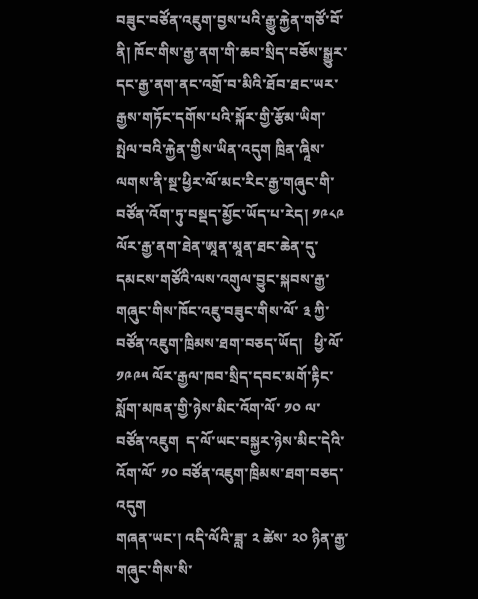བཟུང་བཙོན་འཇུག་བྱས་པའི་རྒྱུ་རྐྱེན་གཙོ་བོ་ནི། ཁོང་གིས་རྒྱ་ནག་གི་ཆབ་སྲིད་བཅོས་སྒྱུར་དང་རྒྱ་ནག་ནང་འགྲོ་བ་མིའི་ཐོབ་ཐང་ཡར་རྒྱས་གཏོང་དགོས་པའི་སྐོར་གྱི་རྩོམ་ཡིག་སྤེལ་བའི་རྐྱེན་གྱིས་ཡིན་འདུག ཁྲིན་ཞཱིས་ལགས་ནི་སྔ་ཕྱིར་ལོ་མང་རིང་རྒྱ་གཞུང་གི་བཙོན་འོག་ཏུ་བསྡད་མྱོང་ཡོད་པ་རེད། ༡༩༨༩ ལོར་རྒྱ་ནག་ཐེན་ཨཱན་མཱན་ཐང་ཆེན་དུ་དམངས་གཙོའི་ལས་འགུལ་བྱུང་སྐབས་རྒྱ་གཞུང་གིས་ཁོང་འཇུ་བཟུང་གིས་ལོ་ ༣ ཀྱི་བཙོན་འཇུག་ཁྲིམས་ཐག་བཅད་ཡོད།   ཕྱི་ལོ་ ༡༩༩༥ ལོར་རྒྱལ་ཁབ་སྲིད་དབང་མགོ་རྟིང་སློག་མཁན་གྱི་ཉེས་མིང་འོག་ལོ་ ༡༠ ལ་བཙོན་འཇུག  ད་ལོ་ཡང་བསྐྱར་ཉེས་མིང་དེའི་འོག་ལོ་ ༡༠ བཙོན་འཇུག་ཁྲིམས་ཐག་བཅད་འདུག
གཞན་ཡང་། འདི་ལོའི་ཟླ་ ༢ ཚེས་ ༢༠ ཉིན་རྒྱ་གཞུང་གིས་སི་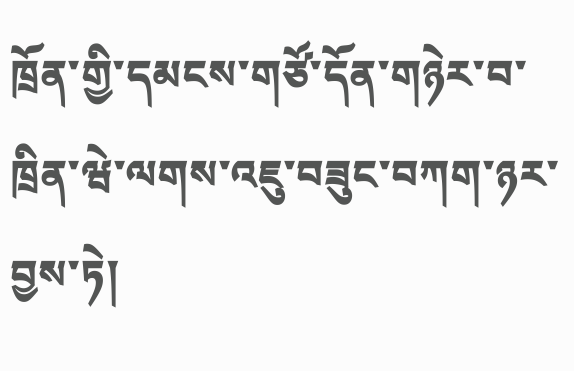ཁྲོན་གྱི་དམངས་གཙོ་དོན་གཉེར་བ་ཁྲིན་ཝེ་ལགས་འཇུ་བཟུང་བཀག་ཉར་བྱས་ཏེ།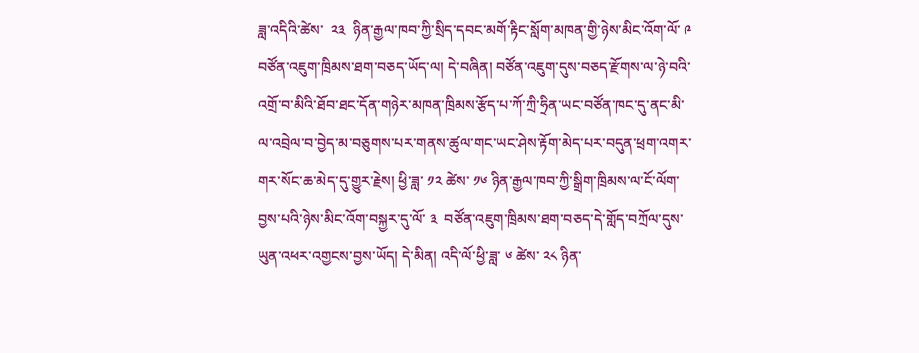ཟླ་འདིའི་ཚེས་  ༢༣  ཉིན་རྒྱལ་ཁབ་ཀྱི་སྲིད་དབང་མགོ་རྟིང་སློག་མཁན་གྱི་ཉེས་མིང་འོག་ལོ་ ༩ བཙོན་འཇུག་ཁྲིམས་ཐག་བཅད་ཡོད་ལ། དེ་བཞིན། བཙོན་འཇུག་དུས་བཅད་རྫོགས་ལ་ཉེ་བའི་འགྲོ་བ་མིའི་ཐོབ་ཐང་དོན་གཉེར་མཁན་ཁྲིམས་རྩོད་པ་ཀོ་ཀྲི་ཧྲིན་ཡང་བཙོན་ཁང་དུ་ནང་མི་ལ་འབྲེལ་བ་བྱེད་མ་བཅུགས་པར་གནས་ཚུལ་གང་ཡང་ཤེས་རྟོག་མེད་པར་བདུན་ཕྲག་འགར་གར་སོང་ཆ་མེད་དུ་གྱུར་རྗེས། ཕྱི་ཟླ་ ༡༢ ཚེས་ ༡༦ ཉིན་རྒྱལ་ཁབ་ཀྱི་སྒྲིག་ཁྲིམས་ལ་ངོ་ལོག་བྱས་པའི་ཉེས་མིང་འོག་བསྐྱར་དུ་ལོ་ ༣  བཙོན་འཇུག་ཁྲིམས་ཐག་བཅད་དེ་གློད་བཀྲོལ་དུས་ཡུན་འཕར་འགྱངས་བྱས་ཡོད། དེ་མིན། འདི་ལོ་ཕྱི་ཟླ་ ༦ ཚེས་ ༢༨ ཉིན་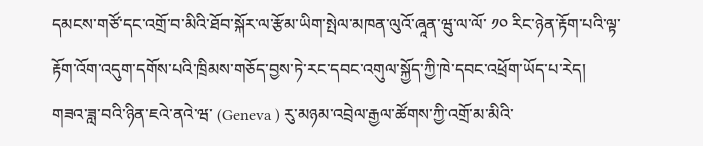དམངས་གཙོ་དང་འགྲོ་བ་མིའི་ཐོབ་སྐོར་ལ་རྩོམ་ཡིག་སྤེལ་མཁན་ལུའོ་ཞཱན་ཝུ་ལ་ལོ་ ༡༠ རིང་ཉེན་རྟོག་པའི་ལྟ་རྟོག་འོག་འདུག་དགོས་པའི་ཁྲིམས་གཅོད་བྱས་ཏེ་རང་དབང་འགུལ་སྐྱོད་ཀྱི་ཁེ་དབང་འཕྲོག་ཡོད་པ་རེད།
གཟའ་ཟླ་བའི་ཉིན་ཇའེ་ནའེ་ཝ་ (Geneva ) རུ་མཉམ་འབྲེལ་རྒྱལ་ཚོགས་ཀྱི་འགྲོ་མ་མིའི་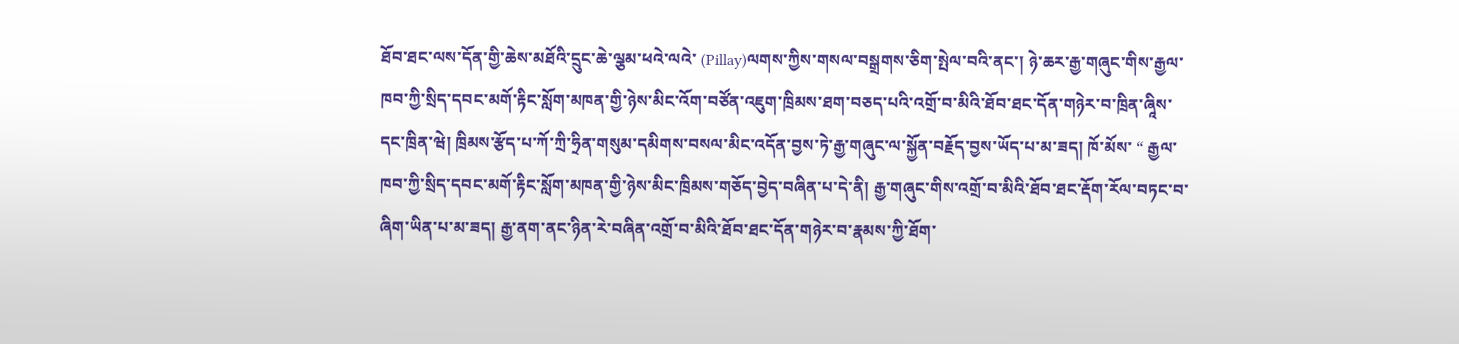ཐོབ་ཐང་ལས་དོན་གྱི་ཆེས་མཐོའི་དྲུང་ཆེ་ལྕམ་ཕའེ་ལའེ་ (Pillay)ལགས་ཀྱིས་གསལ་བསྒྲགས་ཅིག་སྤེལ་བའི་ནང་། ཉེ་ཆར་རྒྱ་གཞུང་གིས་རྒྱལ་ཁབ་ཀྱི་སྲིད་དབང་མགོ་རྟིང་སློག་མཁན་གྱི་ཉེས་མིང་འོག་བཙོན་འཇུག་ཁྲིམས་ཐག་བཅད་པའི་འགྲོ་བ་མིའི་ཐོབ་ཐང་དོན་གཉེར་བ་ཁྲིན་ཞཱིས་དང་ཁྲིན་ཝེ། ཁྲིམས་རྩོད་པ་ཀོ་ཀྲི་ཧྲིན་གསུམ་དམིགས་བསལ་མིང་འདོན་བྱས་ཏེ་རྒྱ་གཞུང་ལ་སྐྱོན་བརྗོད་བྱས་ཡོད་པ་མ་ཟད། ཁོ་མོས་ “ རྒྱལ་ཁབ་ཀྱི་སྲིད་དབང་མགོ་རྟིང་སློག་མཁན་གྱི་ཉེས་མིང་ཁྲིམས་གཅོད་བྱེད་བཞིན་པ་དེ་ནི། རྒྱ་གཞུང་གིས་འགྲོ་བ་མིའི་ཐོབ་ཐང་རྡོག་རོལ་བཏང་བ་ཞིག་ཡིན་པ་མ་ཟད། རྒྱ་ནག་ནང་ཉིན་རེ་བཞིན་འགྲོ་བ་མིའི་ཐོབ་ཐང་དོན་གཉེར་བ་རྣམས་ཀྱི་ཐོག་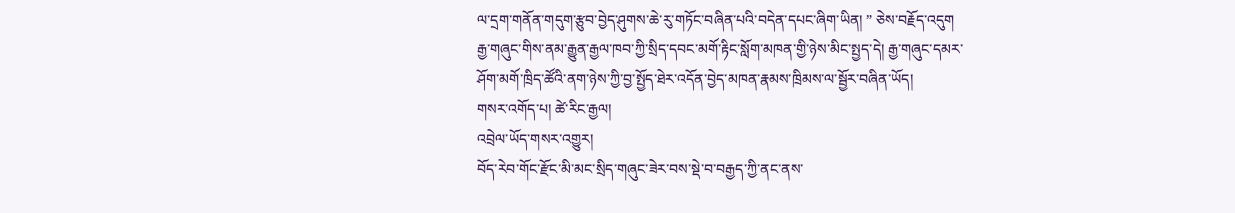ལ་དྲག་གནོན་གདུག་རྩུབ་བྱེད་ཤུགས་ཆེ་རུ་གཏོང་བཞིན་པའི་བདེན་དཔང་ཞིག་ཡིན། ” ཅེས་བརྗོད་འདུག
རྒྱ་གཞུང་གིས་ནམ་རྒྱུན་རྒྱལ་ཁབ་ཀྱི་སྲིད་དབང་མགོ་རྟིང་སློག་མཁན་གྱི་ཉེས་མིང་སྤྱད་དེ། རྒྱ་གཞུང་དམར་ཤོག་མགོ་ཁྲིད་ཚོའི་ནག་ཉེས་ཀྱི་བྱ་སྤྱོད་ཐེར་འདོན་བྱེད་མཁན་རྣམས་ཁྲིམས་ལ་སྦྱོར་བཞིན་ཡོད།
གསར་འགོད་པ། ཚེ་རིང་རྒྱལ།
འབྲེལ་ཡོད་གསར་འགྱུར།
བོད་རེབ་གོང་རྫོང་མི་མང་སྲིད་གཞུང་ཟེར་བས་སྡེ་བ་བརྒྱད་ཀྱི་ནང་ནས་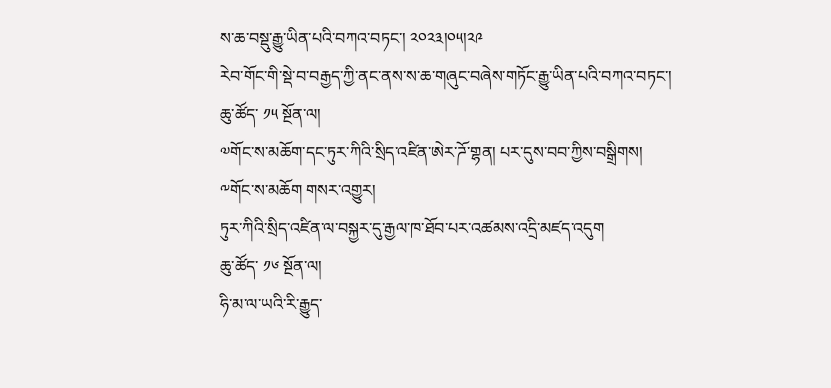ས་ཆ་བསྡུ་རྒྱུ་ཡིན་པའི་བཀའ་བཏང་། ༢༠༢༣།༠༥།༢༩
རེབ་གོང་གི་སྡེ་བ་བརྒྱད་ཀྱི་ནང་ནས་ས་ཆ་གཞུང་བཞེས་གཏོང་རྒྱུ་ཡིན་པའི་བཀའ་བཏང་།
ཆུ་ཚོད་ ༡༥ སྔོན་ལ།
༧གོང་ས་མཆོག་དང་ཏུར་ཀིའི་སྲིད་འཛིན་ཨེར་ཌོ་གྷན། པར་དུས་བབ་ཀྱིས་བསྒྲིགས།
༸གོང་ས་མཆོག གསར་འགྱུར།
ཏུར་ཀིའི་སྲིད་འཛིན་ལ་བསྐྱར་དུ་རྒྱལ་ཁ་ཐོབ་པར་འཚམས་འདྲི་མཛད་འདུག
ཆུ་ཚོད་ ༡༦ སྔོན་ལ།
ཧི་མ་ལ་ཡའི་རི་རྒྱུད་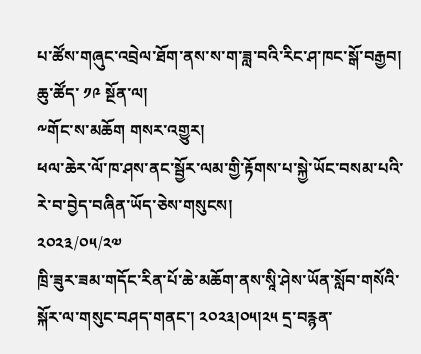པ་ཚོས་གཞུང་འབྲེལ་ཐོག་ནས་ས་ག་ཟླ་བའི་རིང་ཤ་ཁང་སྒོ་བརྒྱབ།
ཆུ་ཚོད་ ༡༩ སྔོན་ལ།
༸གོང་ས་མཆོག གསར་འགྱུར།
ཕལ་ཆེར་ལོ་ཁ་ཤས་ནང་སྦྱོར་ལམ་གྱི་རྟོགས་པ་སྐྱེ་ཡོང་བསམ་པའི་རེ་བ་བྱེད་བཞིན་ཡོད་ཅེས་གསུངས།
༢༠༢༣/༠༥/༢༧
ཁྲི་ཟུར་ཟམ་གདོང་རིན་པོ་ཆེ་མཆོག་ནས་སཱི་ཤེས་ཡོན་སློབ་གསོའི་སྐོར་ལ་གསུང་བཤད་གནང་། ༢༠༢༣།༠༥།༢༥ དྲ་བརྙན་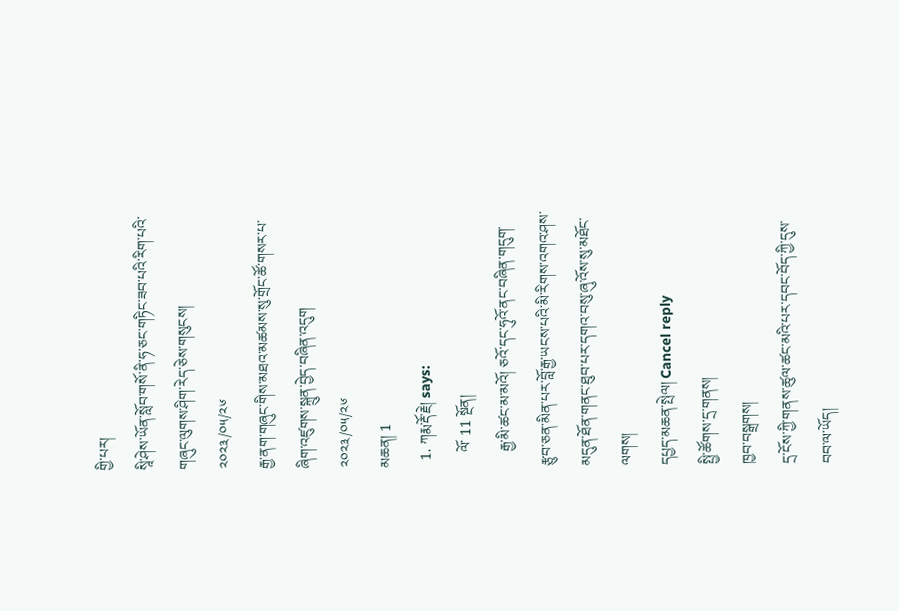གྱི་པར།
སཱི་ཤེས་ཡོན་སློབ་གསོ་ནི་ཧ་ཅང་གཏིང་ཟབ་པའི་རིག་པའི་གཞུང་ལུགས་ཤིག་རེད་ཅེས་གསུངས།
༢༠༢༣/༠༥/༢༦
རྒྱ་ནག་གཞུང་གིས་མཐའ་མཚམས་སུ་གྲོང་ཚོ་གསར་པ་ཞིག་འཛུགས་སྐྲུན་བྱེད་བཞིན་འདུག
༢༠༢༣/༠༥/༢༦
མཆན། 1
  1. ཀརྨ་རྡོ་རྗེ། says:
    ལོ་ 11 སྔོན།
    རྒྱ་མི་ཚང་མ་མའོ། ཅའོ་དང་ཧུའོ་ནང་བཞིན་གདུག་རྩུབ་ཅན་མིན་པར་བློ་རྒྱ་ཡངས་པའི་མི་རིགས་འགའ་ཤས་མདུན་ཐོན་གནང་ཐུབ་པར་དགའ་བསུ་ཞུ་འོས་སུ་མཐོང་ལགས།
དཔྱད་མཆན་སྤེལ། Cancel reply
སྤྱི་ཚོགས་དྲ་གནས།
ཁྱབ་བསྒྲགས།
དྲ་ངོས་ཀྱི་གནས་ཚུལ་ཚང་མའི་པར་དབང་བོད་ཀྱི་དུས་བབ་ལ་ཡོད།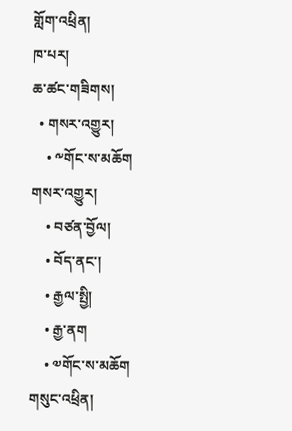གློག་འཕྲིན།
ཁ་པར།
ཆ་ཚང་གཟིགས།
  • གསར་འགྱུར།
    • ༸གོང་ས་མཆོག གསར་འགྱུར།
    • བཙན་བྱོལ།
    • བོད་ནང་།
    • རྒྱལ་སྤྱི།
    • རྒྱ་ནག
    • ༧གོང་ས་མཆོག གསུང་འཕྲིན།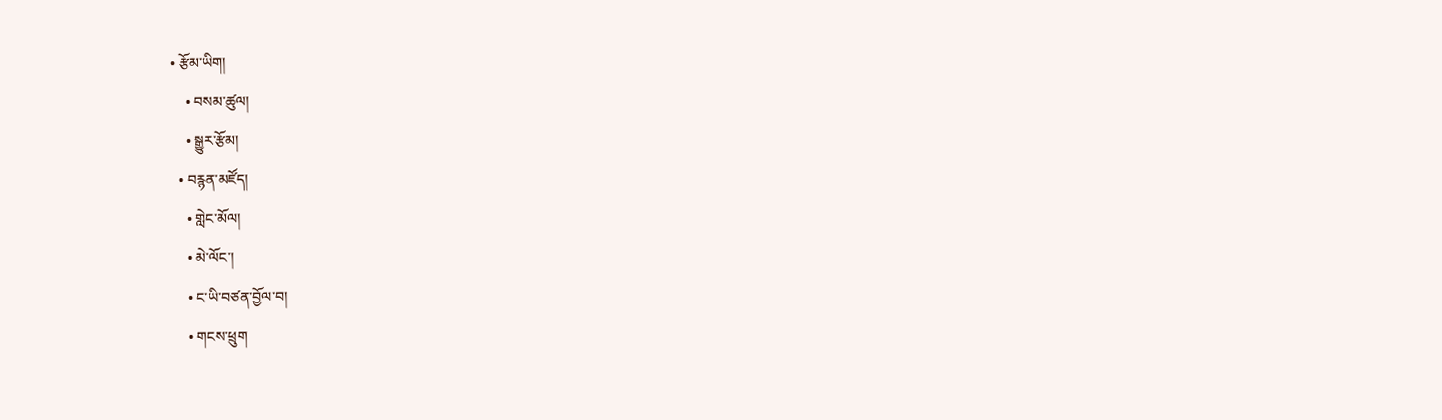• རྩོམ་ཡིག།
    • བསམ་ཚུལ།
    • སྒྱུར་རྩོམ།
  • བརྙན་མཛོད།
    • གླེང་མོལ།
    • མེ་ལོང་།
    • ང་ཡི་བཙན་བྱོལ་བ།
    • གངས་ཕྲུག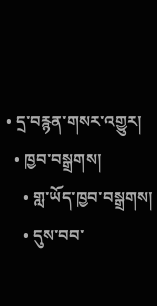• དྲ་བརྙན་གསར་འགྱུར།
  • ཁྱབ་བསྒྲགས།
    • གླ་ཡོད་ཁྱབ་བསྒྲགས།
    • དུས་བབ་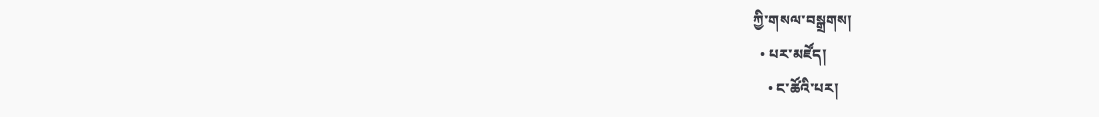ཀྱི་གསལ་བསྒྲགས།
  • པར་མཛོད།
    • ང་ཚོའི་པར།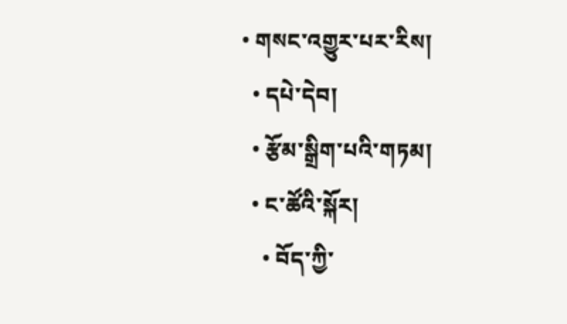• གསང་འགྱུར་པར་རིས།
  • དཔེ་དེབ།
  • རྩོམ་སྒྲིག་པའི་གཏམ།
  • ང་ཚོའི་སྐོར།
    • བོད་ཀྱི་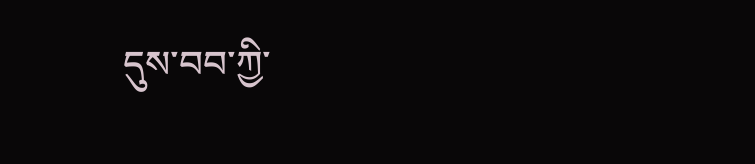དུས་བབ་ཀྱི་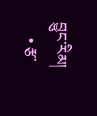བྱུང་རིམ།
    • རྩ་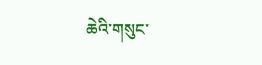ཆེའི་གསུང་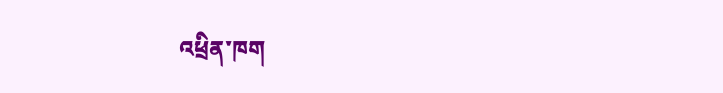འཕྲིན་ཁག